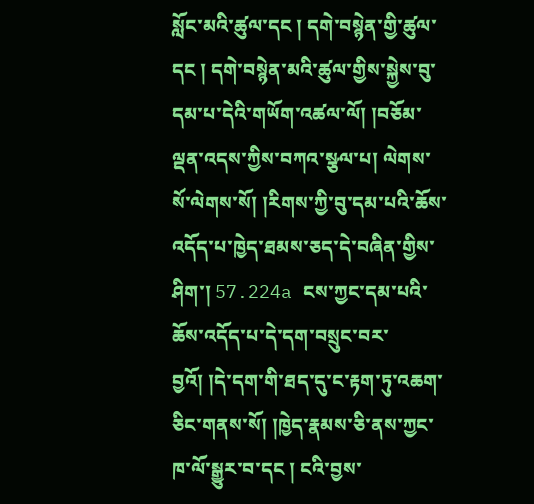སློང་མའི་ཚུལ་དང ། དགེ་བསྙེན་གྱི་ཚུལ་དང ། དགེ་བསྙེན་མའི་ཚུལ་གྱིས་སྐྱེས་བུ་དམ་པ་དེའི་གཡོག་འཚལ་ལོ། །བཅོམ་ལྡན་འདས་ཀྱིས་བཀའ་སྩལ་པ། ལེགས་སོ་ལེགས་སོ། །རིགས་ཀྱི་བུ་དམ་པའི་ཆོས་འདོད་པ་ཁྱེད་ཐམས་ཅད་དེ་བཞིན་གྱིས་ཤིག་། 57.224a ངས་ཀྱང་དམ་པའི་ཆོས་འདོད་པ་དེ་དག་བསྲུང་བར་བྱའོ། །དེ་དག་གི་ཐད་དུ་ང་རྟག་ཏུ་འཆག་ཅིང་གནས་སོ། །ཁྱེད་རྣམས་ཅི་ནས་ཀྱང་ཁ་ལོ་སྒྱུར་བ་དང ། ངའི་བྱས་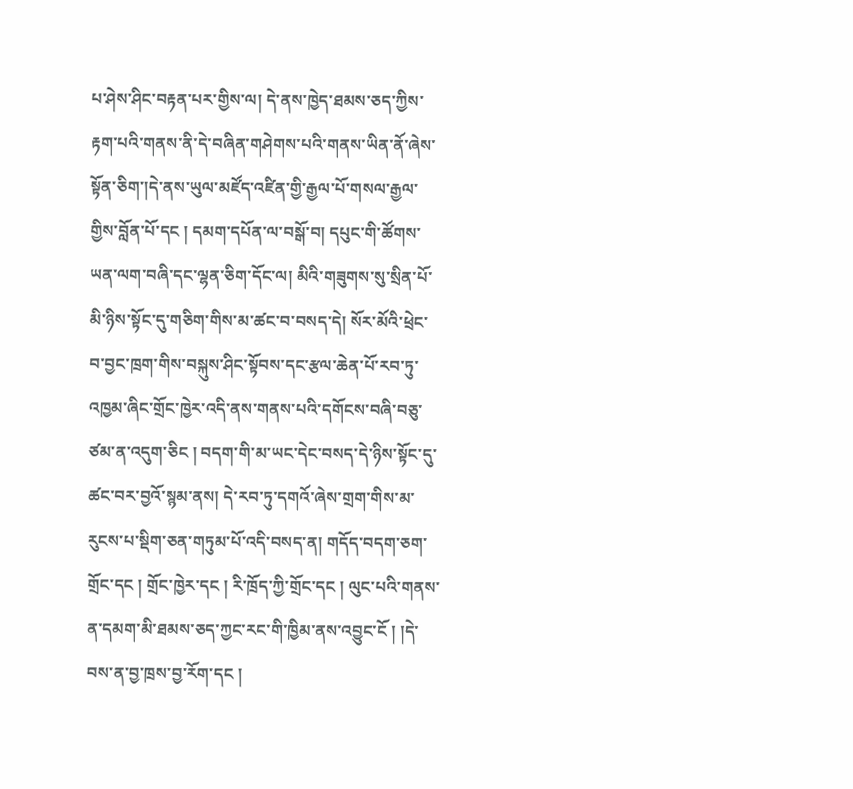པ་ཤེས་ཤིང་བརྟན་པར་གྱིས་ལ། དེ་ནས་ཁྱེད་ཐམས་ཅད་ཀྱིས་རྟག་པའི་གནས་ནི་དེ་བཞིན་གཤེགས་པའི་གནས་ཡིན་ནོ་ཞེས་སྟོན་ཅིག་།དེ་ནས་ཡུལ་མཛོད་འཛིན་གྱི་རྒྱལ་པོ་གསལ་རྒྱལ་གྱིས་བློན་པོ་དང ། དམག་དཔོན་ལ་བསྒོ་བ། དཔུང་གི་ཚོགས་ཡན་ལག་བཞི་དང་ལྷན་ཅིག་དོང་ལ། མིའི་གཟུགས་སུ་སྲིན་པོ་མི་ཉིས་སྟོང་དུ་གཅིག་གིས་མ་ཚང་བ་བསད་དེ། སོར་མོའི་ཕྲེང་བ་བྱང་ཁྲག་གིས་བསྐུས་ཤིང་སྟོབས་དང་རྩལ་ཆེན་པོ་རབ་ཏུ་འཁྱམ་ཞིང་གྲོང་ཁྱེར་འདི་ནས་གནས་པའི་དགོངས་བཞི་བཅུ་ཙམ་ན་འདུག་ཅིང ། བདག་གི་མ་ཡང་དེང་བསད་དེ་ཉིས་སྟོང་དུ་ཚང་བར་བྱའོ་སྙམ་ནས། དེ་རབ་ཏུ་དགའོ་ཞེས་གྲག་གིས་མ་རུངས་པ་སྡིག་ཅན་གཏུམ་པོ་འདི་བསད་ན། གདོད་བདག་ཅག་གྲོང་དང ། གྲོང་ཁྱེར་དང ། རི་ཁྲོད་ཀྱི་གྲོང་དང ། ལུང་པའི་གནས་ན་དམག་མི་ཐམས་ཅད་ཀྱང་རང་གི་ཁྱིམ་ནས་འབྱུང་ངོ ། །དེ་བས་ན་བྱ་ཁྲས་བྱ་རོག་དང །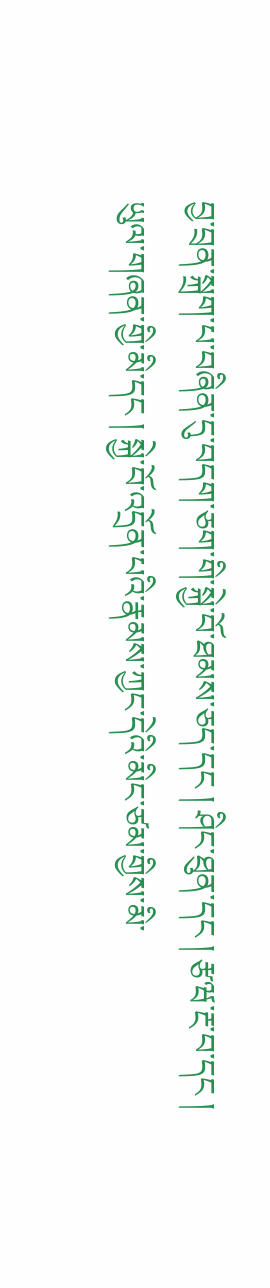བྱ་བྲན་སྐྲག་པ་བཞིན་དུ་བདག་ཅག་གི་སྐྱེ་བོ་ཐམས་ཅད་དང ། ཤིང་ཐུན་དང ། རྩཝ་རྔ་བ་དང ། ཡུལ་གཞན་གྱི་མི་དང ། སྐྱེ་བོ་འདྲོན་པའི་རྣམས་ཀྱང་དེའི་མིང་ཙམ་གྱིས་མི་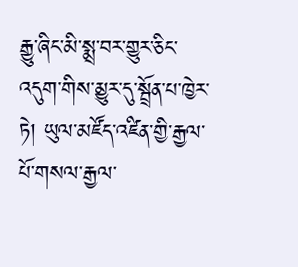རྒྱུ་ཞིང་མི་སྨྲ་བར་གྱུར་ཅིང་འདུག་གིས་མྱུར་དུ་སྦྲོན་པ་ཁྱེར་ཏེ། ཡུལ་མཛོད་འཛིན་གྱི་རྒྱལ་པོ་གསལ་རྒྱལ་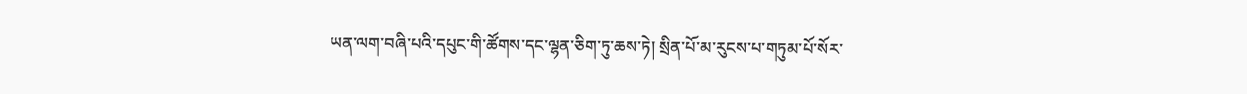ཡན་ལག་བཞི་པའི་དཔུང་གི་ཚོགས་དང་ལྷན་ཅིག་ཏུ་ཆས་ཏེ། སྲིན་པོ་མ་རུངས་པ་གཏུམ་པོ་སོར་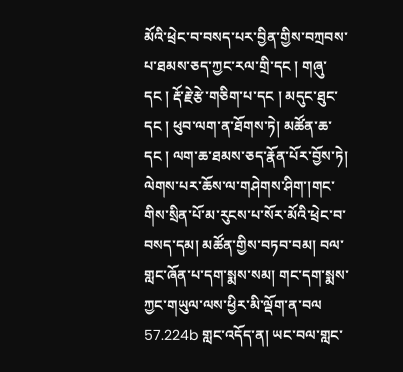མོའི་ཕྲེང་བ་བསད་པར་བྱིན་གྱིས་བཀྲབས་པ་ཐམས་ཅད་ཀྱང་རལ་གྲི་དང ། གཞུ་དང ། རྡོ་རྗེ་རྩེ་གཅིག་པ་དང ། མདུང་ཐུང་དང ། ཕུབ་ལག་ན་ཐོགས་ཏེ། མཚོན་ཆ་དང ། ལག་ཆ་ཐམས་ཅད་རྣོན་པོར་བྱོས་ཏེ། ལེགས་པར་ཆོས་ལ་གཤེགས་ཤིག་།གང་གིས་སྲིན་པོ་མ་རུངས་པ་སོར་མོའི་ཕྲེང་བ་བསད་དམ། མཚོན་གྱིས་བཏབ་བམ། བལ་གླང་ཞོན་པ་དག་སྨས་སམ། གང་དག་སྨས་ཀྱང་གཡུལ་ལས་ཕྱིར་མི་ལྡོག་ན་བལ 57.224b གླང་འདོད་ན། ཡང་བལ་གླང་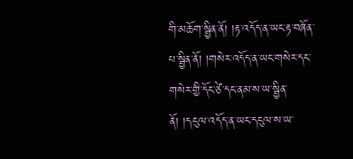གི་མཆོག་སྦྱིན་ནོ། །རྟ་འདོད་ན་ཡང་རྟ་བཞོན་པ་སྦྱིན་ནོ། །གསེར་འདོད་ན་ཡང་གསེར་དང་གསེར་གྱི་དོང་ཙེ་དང་ནམ་ས་ཡ་སྦྱིན་ནོ། །དངུལ་འདོད་ན་ཡང་དངུལ་ས་ཡ་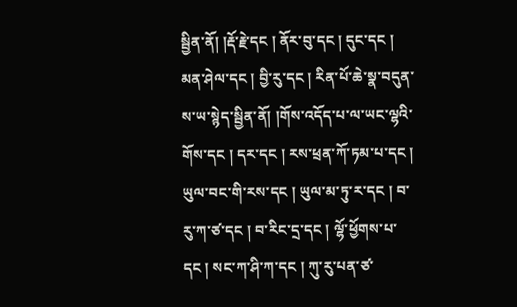སྦྱིན་ནོ། །རྡོ་རྗེ་དང ། ནོར་བུ་དང ། དུང་དང ། མན་ཤེལ་དང ། བྱི་རུ་དང ། རིན་པོ་ཆེ་སྣ་བདུན་ས་ཡ་སྙེད་སྦྱིན་ནོ། །གོས་འདོད་པ་ལ་ཡང་ལྷའི་གོས་དང ། དར་དང ། རས་ཕྲན་ཀོ་ཏམ་པ་དང ། ཡུལ་བང་གི་རས་དང ། ཡུལ་མ་ཏུ་ར་དང ། བ་རུ་ཀ་ཙ་དང ། བ་རིང་དྲ་དང ། ལྷོ་ཕྱོགས་པ་དང ། སང་ཀ་ཤི་ཀ་དང ། ཀུ་རུ་པན་ཙ་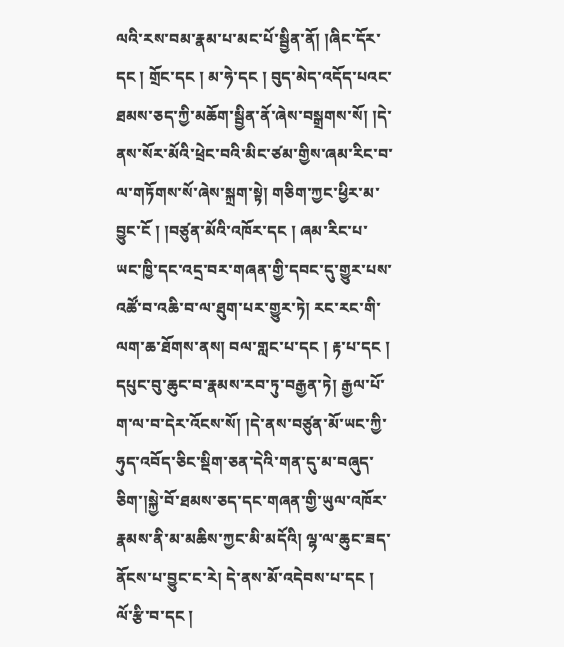ལའི་རས་བམ་རྣམ་པ་མང་པོ་སྦྱིན་ནོ། །ཞིང་དོར་དང ། གྲོང་དང ། མ་ཧེ་དང ། བུད་མེད་འདོད་པའང་ཐམས་ཅད་ཀྱི་མཆོག་སྦྱིན་ནོ་ཞེས་བསྒྲགས་སོ། །དེ་ནས་སོར་མོའི་ཕྲེང་བའི་མིང་ཙམ་གྱིས་ཞམ་རིང་བ་ལ་གཏོགས་སོ་ཞེས་སྐྲག་སྟེ། གཅིག་ཀྱང་ཕྱིར་མ་བྱུང་ངོ ། །བཙུན་མོའི་འཁོར་དང ། ཞམ་རིང་པ་ཡང་ཁྱི་དང་འདྲ་བར་གཞན་གྱི་དབང་དུ་གྱུར་པས་འཚོ་བ་འཆི་བ་ལ་ཐུག་པར་གྱུར་ཏེ། རང་རང་གི་ལག་ཆ་ཐོགས་ནས། བལ་གླང་པ་དང ། རྟ་པ་དང ། དཔུང་བུ་ཆུང་བ་རྣམས་རབ་ཏུ་བརྒྱན་ཏེ། རྒྱལ་པོ་ག་ལ་བ་དེར་འོངས་སོ། །དེ་ནས་བཙུན་མོ་ཡང་ཀྱི་ཧུད་འབོད་ཅིང་སྡིག་ཅན་དེའི་གན་དུ་མ་བཞུད་ཅིག་།སྐྱེ་བོ་ཐམས་ཅད་དང་གཞན་གྱི་ཡུལ་འཁོར་རྣམས་ནི་མ་མཆིས་ཀྱང་མི་མདོའི། ལྷ་ལ་ཆུང་ཟད་ནོངས་པ་བྱུང་ང་རེ། དེ་ནས་མོ་འདེབས་པ་དང ། ལོ་རྩི་བ་དང །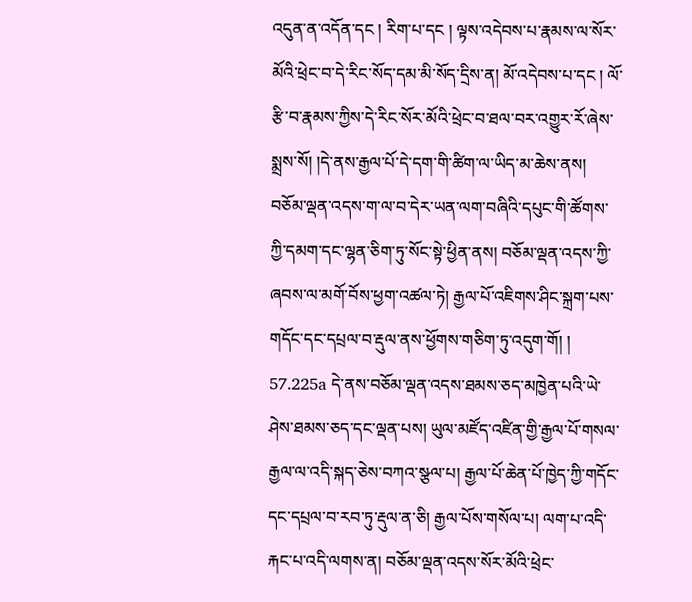འདུན་ན་འདོན་དང ། རིག་པ་དང ། ལྟས་འདེབས་པ་རྣམས་ལ་སོར་མོའི་ཕྲེང་བ་དེ་རིང་སོད་དམ་མི་སོད་དྲིས་ན། མོ་འདེབས་པ་དང ། ལོ་རྩི་བ་རྣམས་ཀྱིས་དེ་རིང་སོར་མོའི་ཕྲེང་བ་ཐལ་བར་འགྱུར་རོ་ཞེས་སྨྲས་སོ། །དེ་ནས་རྒྱལ་པོ་དེ་དག་གི་ཚིག་ལ་ཡིད་མ་ཆེས་ནས། བཅོམ་ལྡན་འདས་ག་ལ་བ་དེར་ཡན་ལག་བཞིའི་དཔུང་གི་ཚོགས་ཀྱི་དམག་དང་ལྷན་ཅིག་ཏུ་སོང་སྟེ་ཕྱིན་ནས། བཅོམ་ལྡན་འདས་ཀྱི་ཞབས་ལ་མགོ་བོས་ཕྱག་འཚལ་ཏེ། རྒྱལ་པོ་འཇིགས་ཤིང་སྐྲག་པས་གདོང་དང་དཔྲལ་བ་རྡུལ་ནས་ཕྱོགས་གཅིག་ཏུ་འདུག་གོ། ། 57.225a དེ་ནས་བཅོམ་ལྡན་འདས་ཐམས་ཅད་མཁྱེན་པའི་ཡེ་ཤེས་ཐམས་ཅད་དང་ལྡན་པས། ཡུལ་མཛོད་འཛིན་གྱི་རྒྱལ་པོ་གསལ་རྒྱལ་ལ་འདི་སྐད་ཅེས་བཀའ་སྩལ་པ། རྒྱལ་པོ་ཆེན་པོ་ཁྱེད་ཀྱི་གདོང་དང་དཔྲལ་བ་རབ་ཏུ་རྡུལ་ན་ཅི། རྒྱལ་པོས་གསོལ་པ། ལག་པ་འདི་རྐང་པ་འདི་ལགས་ན། བཅོམ་ལྡན་འདས་སོར་མོའི་ཕྲེང་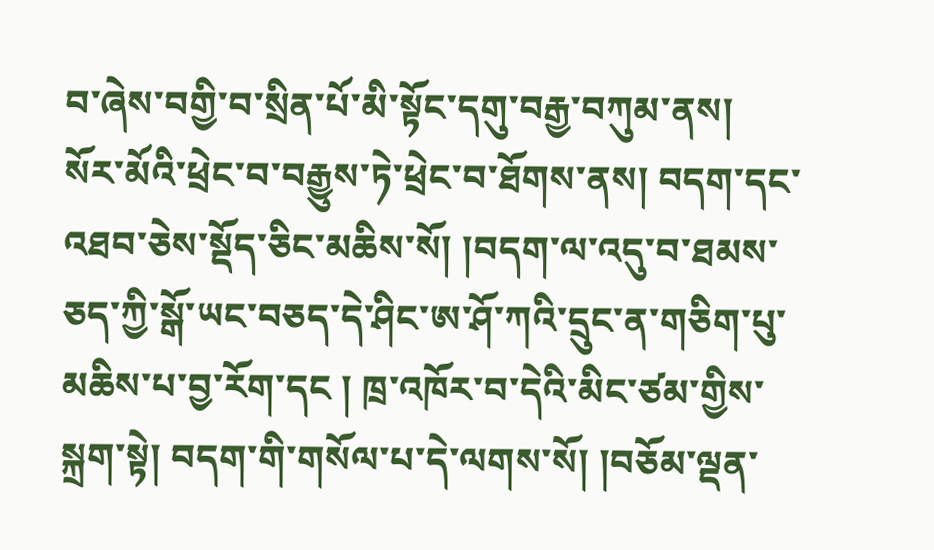བ་ཞེས་བགྱི་བ་སྲིན་པོ་མི་སྟོང་དགུ་བརྒྱ་བཀུམ་ནས། སོར་མོའི་ཕྲེང་བ་བརྒྱུས་ཏེ་ཕྲེང་བ་ཐོགས་ནས། བདག་དང་འཐབ་ཅེས་སྡོད་ཅིང་མཆིས་སོ། །བདག་ལ་འདུ་བ་ཐམས་ཅད་ཀྱི་སྒོ་ཡང་བཅད་དེ་ཤིང་ཨ་ཤོ་ཀའི་དྲུང་ན་གཅིག་པུ་མཆིས་པ་བྱ་རོག་དང ། ཁྲ་འཁོར་བ་དེའི་མིང་ཙམ་གྱིས་སྐྲག་སྟེ། བདག་གི་གསོལ་པ་དེ་ལགས་སོ། །བཅོམ་ལྡན་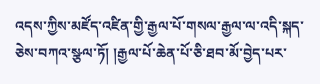འདས་ཀྱིས་མཛོད་འཛིན་གྱི་རྒྱལ་པོ་གསལ་རྒྱལ་ལ་འདི་སྐད་ཅེས་བཀའ་སྩལ་ཏོ། །རྒྱལ་པོ་ཆེན་པོ་ཅི་ཐབ་མོ་བྱེད་པར་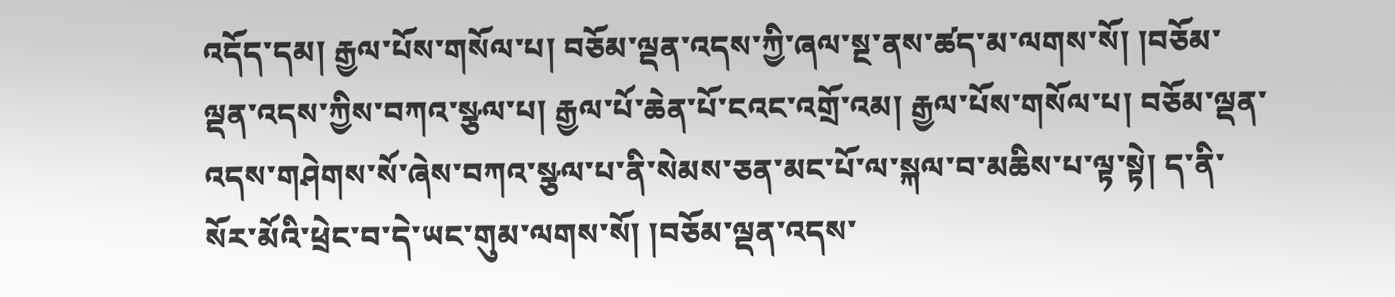འདོད་དམ། རྒྱལ་པོས་གསོལ་པ། བཅོམ་ལྡན་འདས་ཀྱི་ཞལ་སྔ་ནས་ཚད་མ་ལགས་སོ། །བཅོམ་ལྡན་འདས་ཀྱིས་བཀའ་སྩལ་པ། རྒྱལ་པོ་ཆེན་པོ་ངའང་འགྲོ་འམ། རྒྱལ་པོས་གསོལ་པ། བཅོམ་ལྡན་འདས་གཤེགས་སོ་ཞེས་བཀའ་སྩལ་པ་ནི་སེམས་ཅན་མང་པོ་ལ་སྐལ་བ་མཆིས་པ་ལྟ་སྟེ། ད་ནི་སོར་མོའི་ཕྲེང་བ་དེ་ཡང་གུམ་ལགས་སོ། །བཅོམ་ལྡན་འདས་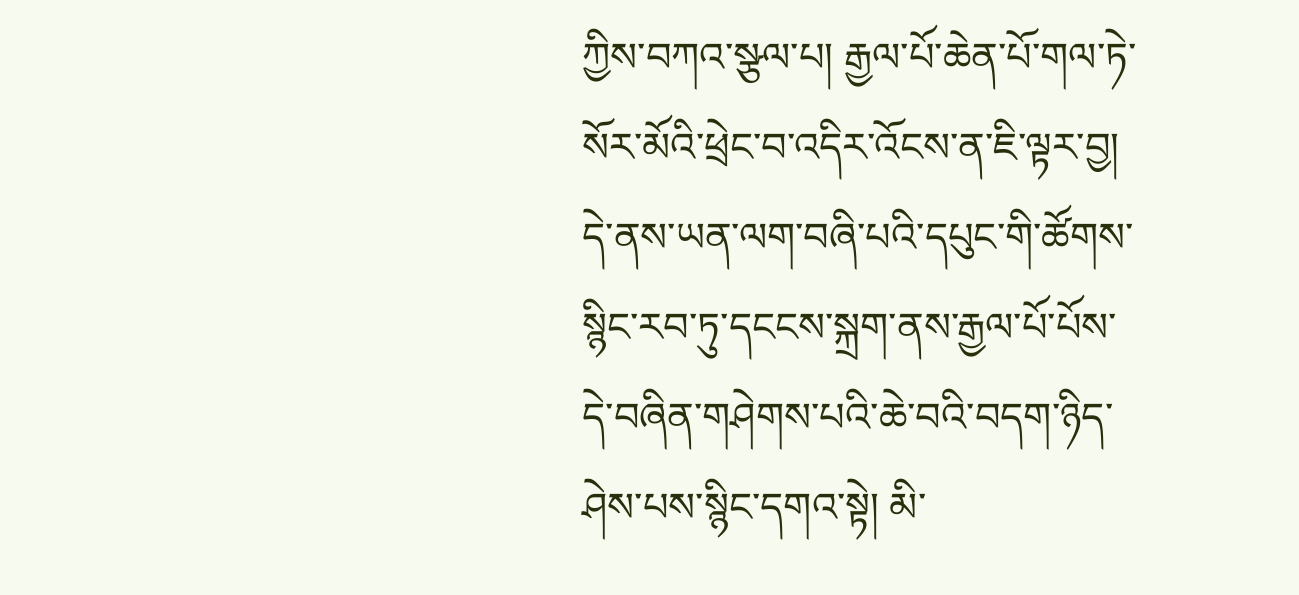ཀྱིས་བཀའ་སྩལ་པ། རྒྱལ་པོ་ཆེན་པོ་གལ་ཏེ་སོར་མོའི་ཕྲེང་བ་འདིར་འོངས་ན་ཇི་ལྟར་བྱ། དེ་ནས་ཡན་ལག་བཞི་པའི་དཔུང་གི་ཚོགས་སྙིང་རབ་ཏུ་དངངས་སྐྲག་ནས་རྒྱལ་པོ་པོས་དེ་བཞིན་གཤེགས་པའི་ཆེ་བའི་བདག་ཉིད་ཤེས་པས་སྙིང་དགའ་སྟེ། མི་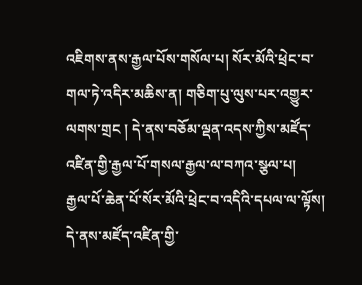འཇིགས་ནས་རྒྱལ་པོས་གསོལ་པ། སོར་མོའི་ཕྲེང་བ་གལ་ཏེ་འདིར་མཆིས་ན། གཅིག་པུ་ལུས་པར་འགྱུར་ལགས་གྲང ། དེ་ནས་བཅོམ་ལྡན་འདས་ཀྱིས་མཛོད་འཛིན་གྱི་རྒྱལ་པོ་གསལ་རྒྱལ་ལ་བཀའ་སྩལ་པ། རྒྱལ་པོ་ཆེན་པོ་སོར་མོའི་ཕྲེང་བ་འདིའི་དཔལ་ལ་ལྟོས། དེ་ནས་མཛོད་འཛིན་གྱི་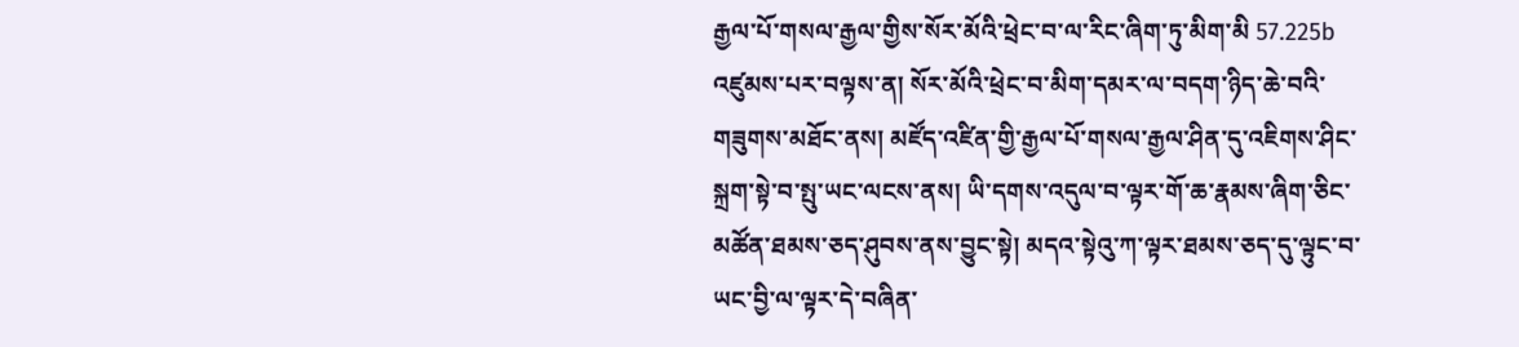རྒྱལ་པོ་གསལ་རྒྱལ་གྱིས་སོར་མོའི་ཕྲེང་བ་ལ་རིང་ཞིག་ཏུ་མིག་མི 57.225b འཛུམས་པར་བལྟས་ན། སོར་མོའི་ཕྲེང་བ་མིག་དམར་ལ་བདག་ཉིད་ཆེ་བའི་གཟུགས་མཐོང་ནས། མཛོད་འཛིན་གྱི་རྒྱལ་པོ་གསལ་རྒྱལ་ཤིན་དུ་འཇིགས་ཤིང་སྐྲག་སྟེ་བ་སྤུ་ཡང་ལངས་ནས། ཡི་དགས་འདུལ་བ་ལྟར་གོ་ཆ་རྣམས་ཞིག་ཅིང་མཚོན་ཐམས་ཅད་ཤུབས་ནས་བྱུང་སྟེ། མདའ་སྟེའུ་ཀ་ལྟར་ཐམས་ཅད་དུ་ལྟུང་བ་ཡང་བྱི་ལ་ལྟར་དེ་བཞིན་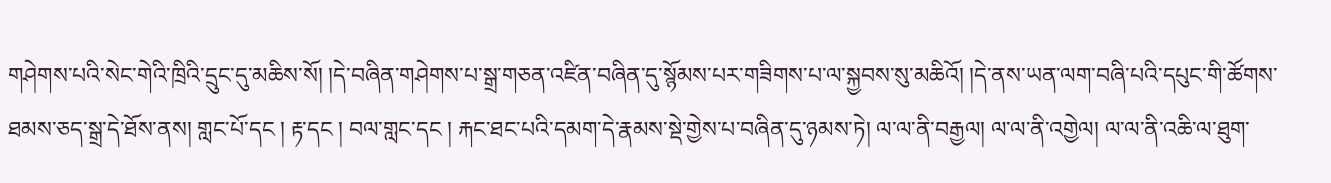གཤེགས་པའི་སེང་གེའི་ཁྲིའི་དྲུང་དུ་མཆིས་སོ། །དེ་བཞིན་གཤེགས་པ་སྒྲ་གཅན་འཛིན་བཞིན་དུ་སྙོམས་པར་གཟིགས་པ་ལ་སྐྱབས་སུ་མཆིའོ། །དེ་ནས་ཡན་ལག་བཞི་པའི་དཔུང་གི་ཚོགས་ཐམས་ཅད་སྒྲ་དེ་ཐོས་ནས། གླང་པོ་དང ། རྟ་དང ། བལ་གླང་དང ། རྐང་ཐང་པའི་དམག་དེ་རྣམས་སྡེ་གྱེས་པ་བཞིན་དུ་ཉམས་ཏེ། ལ་ལ་ནི་བརྒྱལ། ལ་ལ་ནི་འགྱེལ། ལ་ལ་ནི་འཆི་ལ་ཐུག་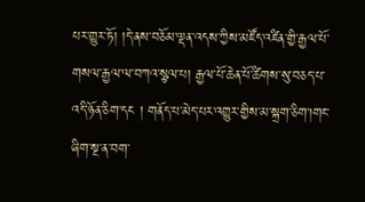པར་གྱུར་ཏོ། །དེ་ནས་བཅོམ་ལྡན་འདས་ཀྱིས་མཛོད་འཛིན་གྱི་རྒྱལ་པོ་གསལ་རྒྱལ་ལ་བཀའ་སྩལ་པ། རྒྱལ་པོ་ཆེན་པོ་ཚིགས་སུ་བཅད་པ་འདི་ཉོན་ཅིག་དང ། གནོད་པ་མེད་པར་འགྱུར་གྱིས་མ་སྐྲག་ཅིག་།གང་ཞིག་སྔ་ན་བག་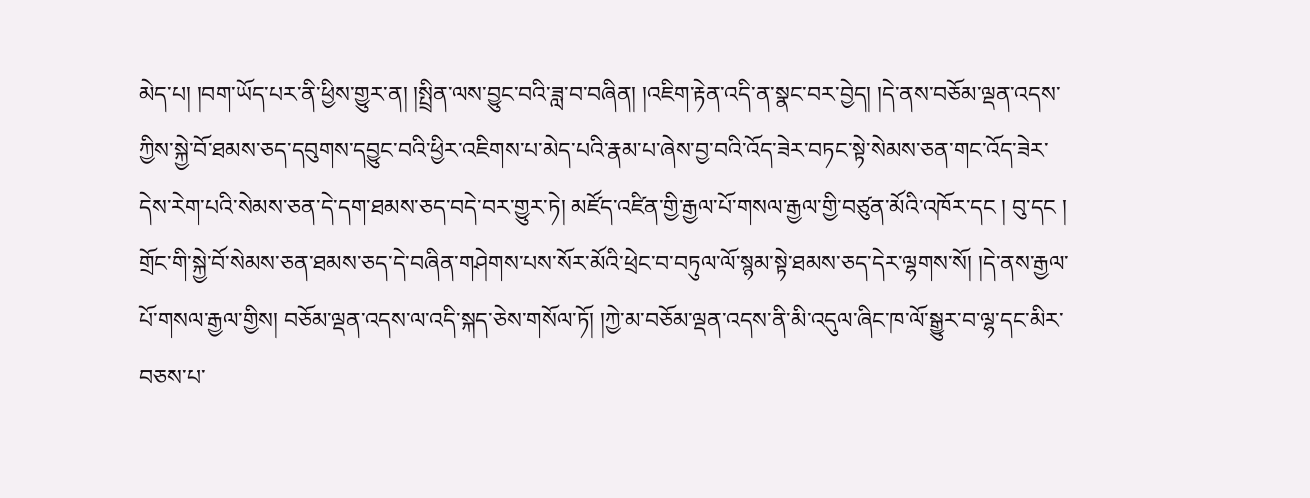མེད་པ། །བག་ཡོད་པར་ནི་ཕྱིས་གྱུར་ན། །སྤྲིན་ལས་བྱུང་བའི་ཟླ་བ་བཞིན། །འཇིག་རྟེན་འདི་ན་སྣང་བར་བྱེད། །དེ་ནས་བཅོམ་ལྡན་འདས་ཀྱིས་སྐྱེ་བོ་ཐམས་ཅད་དབུགས་དབྱུང་བའི་ཕྱིར་འཇིགས་པ་མེད་པའི་རྣམ་པ་ཞེས་བྱ་བའི་འོད་ཟེར་བཏང་སྟེ་སེམས་ཅན་གང་འོད་ཟེར་དེས་རེག་པའི་སེམས་ཅན་དེ་དག་ཐམས་ཅད་བདེ་བར་གྱུར་ཏེ། མཛོད་འཛིན་གྱི་རྒྱལ་པོ་གསལ་རྒྱལ་གྱི་བཙུན་མོའི་འཁོར་དང ། བུ་དང ། གྲོང་གི་སྐྱེ་བོ་སེམས་ཅན་ཐམས་ཅད་དེ་བཞིན་གཤེགས་པས་སོར་མོའི་ཕྲེང་བ་བཏུལ་ལོ་སྙམ་སྟེ་ཐམས་ཅད་དེར་ལྷགས་སོ། །དེ་ནས་རྒྱལ་པོ་གསལ་རྒྱལ་གྱིས། བཅོམ་ལྡན་འདས་ལ་འདི་སྐད་ཅེས་གསོལ་ཏོ། །ཀྱེ་མ་བཅོམ་ལྡན་འདས་ནི་མི་འདུལ་ཞིང་ཁ་ལོ་སྒྱུར་བ་ལྷ་དང་མིར་བཅས་པ་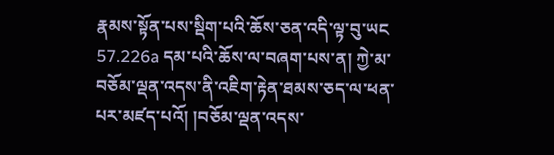རྣམས་སྟོན་པས་སྡིག་པའི་ཆོས་ཅན་འདི་ལྟ་བུ་ཡང 57.226a དམ་པའི་ཆོས་ལ་བཞག་པས་ན། ཀྱེ་མ་བཅོམ་ལྡན་འདས་ནི་འཇིག་རྟེན་ཐམས་ཅད་ལ་ཕན་པར་མཛད་པའོ། །བཅོམ་ལྡན་འདས་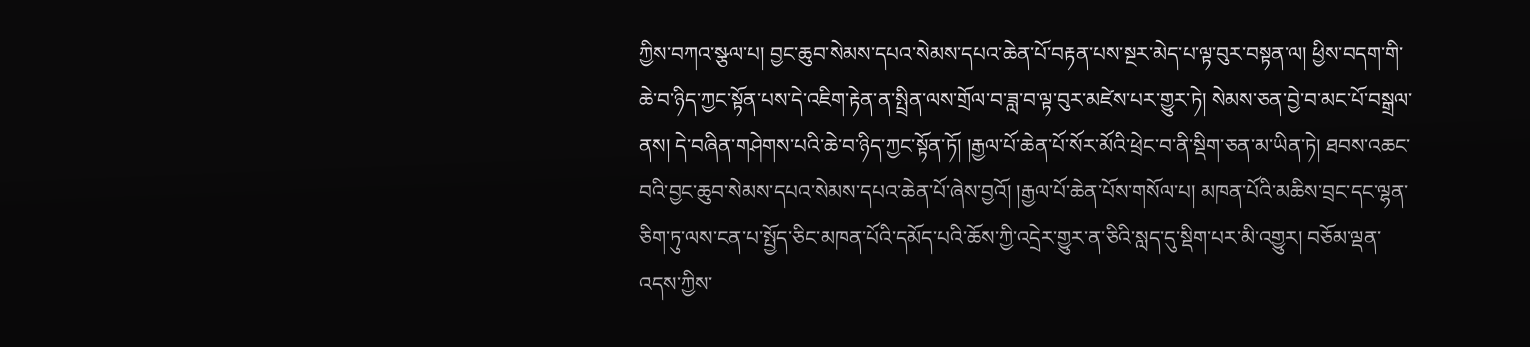ཀྱིས་བཀའ་སྩལ་པ། བྱང་ཆུབ་སེམས་དཔའ་སེམས་དཔའ་ཆེན་པོ་བརྟན་པས་སྔར་མེད་པ་ལྟ་བུར་བསྟན་ལ། ཕྱིས་བདག་གི་ཆེ་བ་ཉིད་ཀྱང་སྟོན་པས་དེ་འཇིག་རྟེན་ན་སྤྲིན་ལས་གྲོལ་བ་ཟླ་བ་ལྟ་བུར་མཛེས་པར་གྱུར་ཏེ། སེམས་ཅན་བྱེ་བ་མང་པོ་བསྒྲལ་ནས། དེ་བཞིན་གཤེགས་པའི་ཆེ་བ་ཉིད་ཀྱང་སྟོན་ཏོ། །རྒྱལ་པོ་ཆེན་པོ་སོར་མོའི་ཕྲེང་བ་ནི་སྡིག་ཅན་མ་ཡིན་ཏེ། ཐབས་འཆང་བའི་བྱང་ཆུབ་སེམས་དཔའ་སེམས་དཔའ་ཆེན་པོ་ཞེས་བྱའོ། །རྒྱལ་པོ་ཆེན་པོས་གསོལ་པ། མཁན་པོའི་མཆིས་བྲང་དང་ལྷན་ཅིག་ཏུ་ལས་ངན་པ་སྤྱོད་ཅིང་མཁན་པོའི་དམོད་པའི་ཆོས་ཀྱི་འདྲེར་གྱུར་ན་ཅིའི་སླད་དུ་སྡིག་པར་མི་འགྱུར། བཅོམ་ལྡན་འདས་ཀྱིས་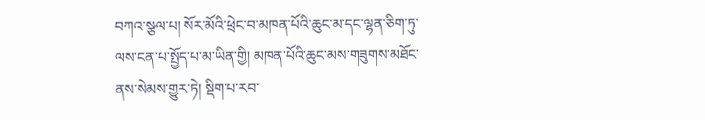བཀའ་སྩལ་པ། སོར་མོའི་ཕྲེང་བ་མཁན་པོའི་ཆུང་མ་དང་ལྷན་ཅིག་ཏུ་ལས་ངན་པ་སྤྱོད་པ་མ་ཡིན་གྱི། མཁན་པོའི་ཆུང་མས་གཟུགས་མཐོང་ནས་སེམས་གྱུར་ཏེ། སྡིག་པ་རབ་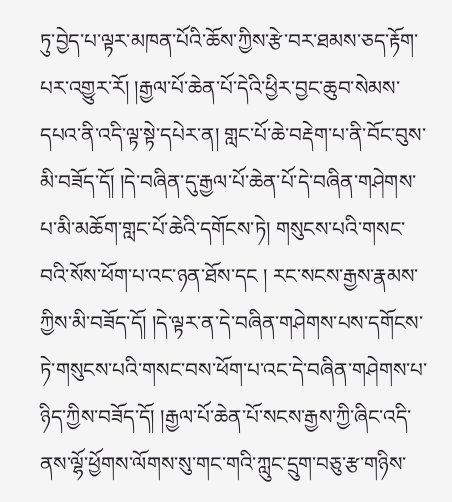ཏུ་བྱེད་པ་ལྟར་མཁན་པོའི་ཆོས་ཀྱིས་རྩེ་བར་ཐམས་ཅད་རྟོག་པར་འགྱུར་རོ། །རྒྱལ་པོ་ཆེན་པོ་དེའི་ཕྱིར་བྱང་ཆུབ་སེམས་དཔའ་ནི་འདི་ལྟ་སྟེ་དཔེར་ན། གླང་པོ་ཆེ་བརྡེག་པ་ནི་བོང་བུས་མི་བཟོད་དོ། །དེ་བཞིན་དུ་རྒྱལ་པོ་ཆེན་པོ་དེ་བཞིན་གཤེགས་པ་མི་མཆོག་གླང་པོ་ཆེའི་དགོངས་ཏེ། གསུངས་པའི་གསང་བའི་སོས་ཕོག་པ་འང་ཉན་ཐོས་དང ། རང་སངས་རྒྱས་རྣམས་ཀྱིས་མི་བཟོད་དོ། །དེ་ལྟར་ན་དེ་བཞིན་གཤེགས་པས་དགོངས་ཏེ་གསུངས་པའི་གསང་བས་ཕོག་པ་འང་དེ་བཞིན་གཤེགས་པ་ཉིད་ཀྱིས་བཟོད་དོ། །རྒྱལ་པོ་ཆེན་པོ་སངས་རྒྱས་ཀྱི་ཞིང་འདི་ནས་ལྷོ་ཕྱོགས་ལོགས་སུ་གང་གའི་ཀླུང་དྲུག་བཅུ་རྩ་གཉིས་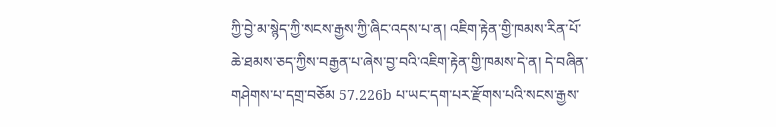ཀྱི་བྱེ་མ་སྙེད་ཀྱི་སངས་རྒྱས་ཀྱི་ཞིང་འདས་པ་ན། འཇིག་རྟེན་གྱི་ཁམས་རིན་པོ་ཆེ་ཐམས་ཅད་ཀྱིས་བརྒྱན་པ་ཞེས་བྱ་བའི་འཇིག་རྟེན་གྱི་ཁམས་དེ་ན། དེ་བཞིན་གཤེགས་པ་དགྲ་བཅོམ 57.226b པ་ཡང་དག་པར་རྫོགས་པའི་སངས་རྒྱས་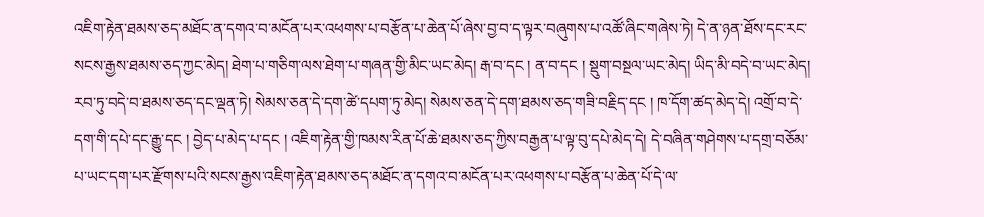འཇིག་རྟེན་ཐམས་ཅད་མཐོང་ན་དགའ་བ་མངོན་པར་འཕགས་པ་བརྩོན་པ་ཆེན་པོ་ཞེས་བྱ་བ་ད་ལྟར་བཞུགས་པ་འཚོ་ཞིང་གཞེས་ཏེ། དེ་ན་ཉན་ཐོས་དང་རང་སངས་རྒྱས་ཐམས་ཅད་ཀྱང་མེད། ཐེག་པ་གཅིག་ལས་ཐེག་པ་གཞན་གྱི་མིང་ཡང་མེད། རྒ་བ་དང ། ན་བ་དང ། སྡུག་བསྔལ་ཡང་མེད། ཡིད་མི་བདེ་བ་ཡང་མེད། རབ་ཏུ་བདེ་བ་ཐམས་ཅད་དང་ལྡན་ཏེ། སེམས་ཅན་དེ་དག་ཚེ་དཔག་ཏུ་མེད། སེམས་ཅན་དེ་དག་ཐམས་ཅད་གཟི་བརྗིད་དང ། ཁ་དོག་ཚད་མེད་དེ། འགྲོ་བ་དེ་དག་གི་དཔེ་དང་རྒྱུ་དང ། བྱེད་པ་མེད་པ་དང ། འཇིག་རྟེན་གྱི་ཁམས་རིན་པོ་ཆེ་ཐམས་ཅད་ཀྱིས་བརྒྱན་པ་ལྟ་བུ་དཔེ་མེད་དེ། དེ་བཞིན་གཤེགས་པ་དགྲ་བཅོམ་པ་ཡང་དག་པར་རྫོགས་པའི་སངས་རྒྱས་འཇིག་རྟེན་ཐམས་ཅད་མཐོང་ན་དགའ་བ་མངོན་པར་འཕགས་པ་བརྩོན་པ་ཆེན་པོ་དེ་ལ་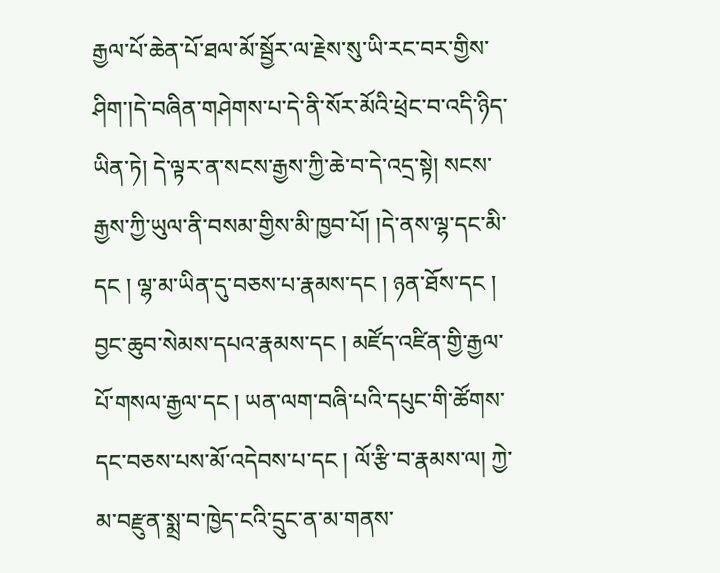རྒྱལ་པོ་ཆེན་པོ་ཐལ་མོ་སྦྱོར་ལ་རྗེས་སུ་ཡི་རང་བར་གྱིས་ཤིག་།དེ་བཞིན་གཤེགས་པ་དེ་ནི་སོར་མོའི་ཕྲེང་བ་འདི་ཉིད་ཡིན་ཏེ། དེ་ལྟར་ན་སངས་རྒྱས་ཀྱི་ཆེ་བ་དེ་འདྲ་སྟེ། སངས་རྒྱས་ཀྱི་ཡུལ་ནི་བསམ་གྱིས་མི་ཁྱབ་པོ། །དེ་ནས་ལྷ་དང་མི་དང ། ལྷ་མ་ཡིན་དུ་བཅས་པ་རྣམས་དང ། ཉན་ཐོས་དང ། བྱང་ཆུབ་སེམས་དཔའ་རྣམས་དང ། མཛོད་འཛིན་གྱི་རྒྱལ་པོ་གསལ་རྒྱལ་དང ། ཡན་ལག་བཞི་པའི་དཔུང་གི་ཚོགས་དང་བཅས་པས་མོ་འདེབས་པ་དང ། ལོ་རྩི་བ་རྣམས་ལ། ཀྱེ་མ་བརྫུན་སྨྲ་བ་ཁྱེད་ངའི་དྲུང་ན་མ་གནས་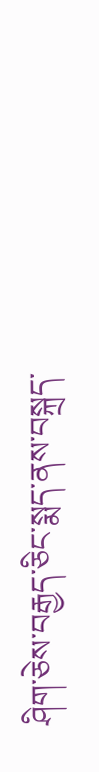ཤིག་ཅེས་བརྒྱད་ཅིང་སྨད་ནས་བསྐྲད་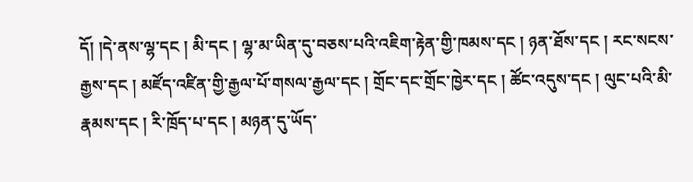དོ། །དེ་ནས་ལྷ་དང ། མི་དང ། ལྷ་མ་ཡིན་དུ་བཅས་པའི་འཇིག་རྟེན་གྱི་ཁམས་དང ། ཉན་ཐོས་དང ། རང་སངས་རྒྱས་དང ། མཛོད་འཛིན་གྱི་རྒྱལ་པོ་གསལ་རྒྱལ་དང ། གྲོང་དང་གྲོང་ཁྱེར་དང ། ཚོང་འདུས་དང ། ལུང་པའི་མི་རྣམས་དང ། རི་ཁྲོད་པ་དང ། མཉན་དུ་ཡོད་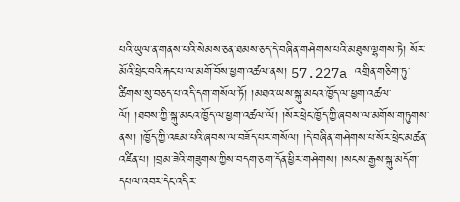པའི་ཡུལ་ན་གནས་པའི་སེམས་ཅན་ཐམས་ཅད་དེ་བཞིན་གཤེགས་པའི་མཐུས་ལྷགས་ཏེ། སོར་མོའི་ཕྲེང་བའི་རྐང་པ་ལ་མགོ་བོས་ཕྱག་འཚལ་ནས། 57.227a འགྲིན་གཅིག་ཏུ་ཚིགས་སུ་བཅད་པ་འདི་དག་གསོལ་ཏོ། །མཐའ་ཡས་སྐུ་མངའ་ཁྱོད་ལ་ཕྱག་འཚལ་ལོ། །ཐབས་ཀྱི་སྐུ་མངའ་ཁྱོད་ལ་ཕྱག་འཚལ་ལོ། །སོར་ཕྲེང་ཁྱོད་ཀྱི་ཞབས་ལ་མགོས་གཏུགས་ནས། །ཁྱོད་ཀྱི་འཇམ་པའི་ཞབས་ལ་བཟོད་པར་གསོལ། །དེ་བཞིན་གཤེགས་པ་སོར་ཕྲེང་མཚན་འཛིན་པ། །བྲམ་ཟེའི་གཟུགས་ཀྱིས་བདག་ཅག་དོན་ཕྱིར་གཤེགས། །སངས་རྒྱས་སྐུ་མདོག་དཔལ་འབར་དེང་འདིར་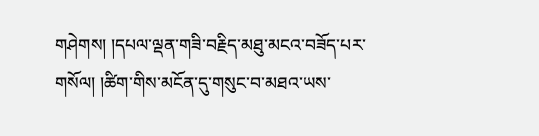གཤེགས། །དཔལ་ལྡན་གཟི་བརྗིད་མཐུ་མངའ་བཟོད་པར་གསོལ། །ཚིག་གིས་མངོན་དུ་གསུང་བ་མཐའ་ཡས་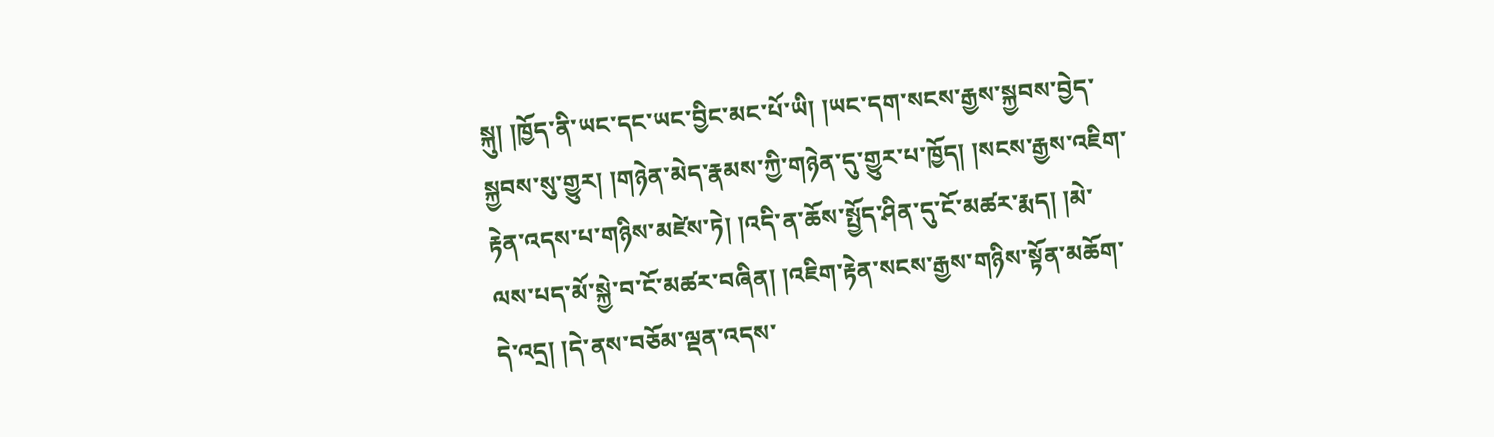སྐུ། །ཁྱོད་ནི་ཡང་དང་ཡང་བྱིང་མང་པོ་ཡི། །ཡང་དག་སངས་རྒྱས་སྐྱབས་བྱེད་སྐྱབས་སུ་གྱུར། །གཉེན་མེད་རྣམས་ཀྱི་གཉེན་དུ་གྱུར་པ་ཁྱོད། །སངས་རྒྱས་འཇིག་རྟེན་འདས་པ་གཉིས་མཛེས་ཏེ། །འདི་ན་ཆོས་སྤྱོད་ཤིན་དུ་ངོ་མཚར་རྨད། །མེ་ལས་པད་མོ་སྐྱེ་བ་ངོ་མཚར་བཞིན། །འཇིག་རྟེན་སངས་རྒྱས་གཉིས་སྟོན་མཆོག་དེ་འདྲ། །དེ་ནས་བཅོམ་ལྡན་འདས་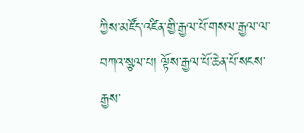ཀྱིས་མཛོད་འཛིན་གྱི་རྒྱལ་པོ་གསལ་རྒྱལ་ལ་བཀའ་སྩལ་པ། ལྟོས་རྒྱལ་པོ་ཆེན་པོ་སངས་རྒྱས་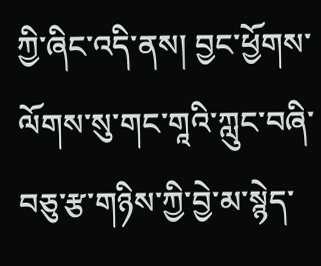ཀྱི་ཞིང་འདི་ནས། བྱང་ཕྱོགས་ལོགས་སུ་གང་གཱའི་ཀླུང་བཞི་བཅུ་རྩ་གཉིས་ཀྱི་བྱེ་མ་སྙེད་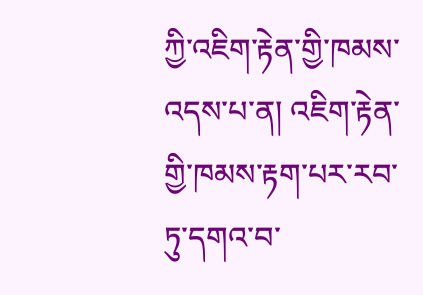ཀྱི་འཇིག་རྟེན་གྱི་ཁམས་འདས་པ་ན། འཇིག་རྟེན་གྱི་ཁམས་རྟག་པར་རབ་ཏུ་དགའ་བ་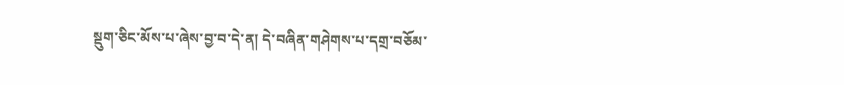སྡུག་ཅིང་མོས་པ་ཞེས་བྱ་བ་དེ་ན། དེ་བཞིན་གཤེགས་པ་དགྲ་བཅོམ་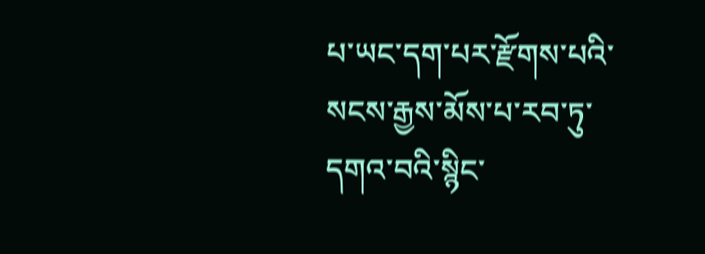པ་ཡང་དག་པར་རྫོགས་པའི་སངས་རྒྱས་མོས་པ་རབ་ཏུ་དགའ་བའི་སྙིང་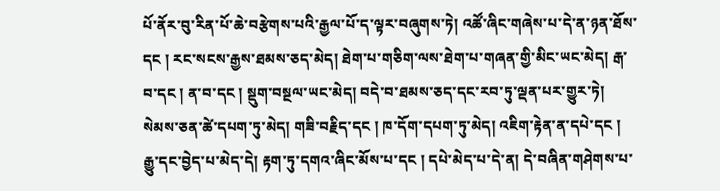པོ་ནོར་བུ་རིན་པོ་ཆེ་བརྩེགས་པའི་རྒྱལ་པོ་ད་ལྟར་བཞུགས་ཏེ། འཚོ་ཞིང་གཞེས་པ་དེ་ན་ཉན་ཐོས་དང ། རང་སངས་རྒྱས་ཐམས་ཅད་མེད། ཐེག་པ་གཅིག་ལས་ཐེག་པ་གཞན་གྱི་མིང་ཡང་མེད། རྒ་བ་དང ། ན་བ་དང ། སྡུག་བསྔལ་ཡང་མེད། བདེ་བ་ཐམས་ཅད་དང་རབ་ཏུ་ལྡན་པར་གྱུར་ཏེ། སེམས་ཅན་ཚེ་དཔག་ཏུ་མེད། གཟི་བརྗིད་དང ། ཁ་དོག་དཔག་ཏུ་མེད། འཇིག་རྟེན་ན་དཔེ་དང ། རྒྱུ་དང་བྱེད་པ་མེད་དེ། རྟག་ཏུ་དགའ་ཞིང་མོས་པ་དང ། དཔེ་མེད་པ་དེ་ན། དེ་བཞིན་གཤེགས་པ་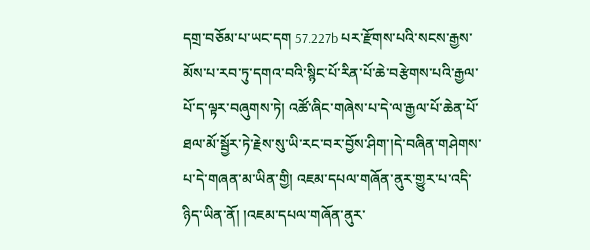དགྲ་བཅོམ་པ་ཡང་དག 57.227b པར་རྫོགས་པའི་སངས་རྒྱས་མོས་པ་རབ་ཏུ་དགའ་བའི་སྙིང་པོ་རིན་པོ་ཆེ་བརྩེགས་པའི་རྒྱལ་པོ་ད་ལྟར་བཞུགས་ཏེ། འཚོ་ཞིང་གཞེས་པ་དེ་ལ་རྒྱལ་པོ་ཆེན་པོ་ཐལ་མོ་སྦྱོར་ཏེ་རྗེས་སུ་ཡི་རང་བར་བྱོས་ཤིག་།དེ་བཞིན་གཤེགས་པ་དེ་གཞན་མ་ཡིན་གྱི། འཇམ་དཔལ་གཞོན་ནུར་གྱུར་པ་འདི་ཉིད་ཡིན་ནོ། །འཇམ་དཔལ་གཞོན་ནུར་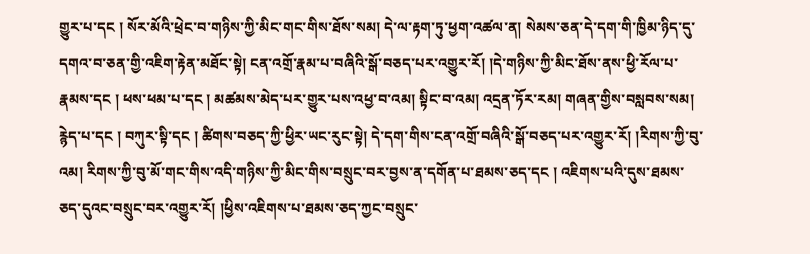གྱུར་པ་དང ། སོར་མོའི་ཕྲེང་བ་གཉིས་ཀྱི་མིང་གང་གིས་ཐོས་སམ། དེ་ལ་རྟག་ཏུ་ཕྱག་འཚལ་ན། སེམས་ཅན་དེ་དག་གི་ཁྱིམ་ཉིད་དུ་དགའ་བ་ཅན་གྱི་འཇིག་རྟེན་མཐོང་སྟེ། ངན་འགྲོ་རྣམ་པ་བཞིའི་སྒོ་བཅད་པར་འགྱུར་རོ། །དེ་གཉིས་ཀྱི་མིང་ཐོས་ནས་ཕྱི་རོལ་པ་རྣམས་དང ། ཕས་ཕམ་པ་དང ། མཚམས་མེད་པར་གྱུར་པས་འཕྱ་བ་འམ། སྟིང་བ་འམ། འདྲན་ཏོར་རམ། གཞན་གྱིས་བསླབས་སམ། རྙེད་པ་དང ། བཀུར་སྟི་དང ། ཚིགས་བཅད་ཀྱི་ཕྱིར་ཡང་རུང་སྟེ། དེ་དག་གིས་ངན་འགྲོ་བཞིའི་སྒོ་བཅད་པར་འགྱུར་རོ། །རིགས་ཀྱི་བུ་འམ། རིགས་ཀྱི་བུ་མོ་གང་གིས་འདི་གཉིས་ཀྱི་མིང་གིས་བསྲུང་བར་བྱས་ན་དགོན་པ་ཐམས་ཅད་དང ། འཇིགས་པའི་དུས་ཐམས་ཅད་དུའང་བསྲུང་བར་འགྱུར་རོ། །ཕྱིས་འཇིགས་པ་ཐམས་ཅད་ཀྱང་བསྲུང་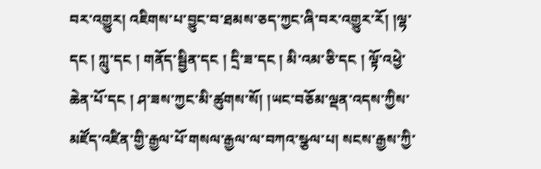བར་འགྱུར། འཇིགས་པ་བྱུང་བ་ཐམས་ཅད་ཀྱང་ཞི་བར་འགྱུར་རོ། །ལྷ་དང ། ཀླུ་དང ། གནོད་སྦྱིན་དང ། དྲི་ཟ་དང ། མི་འམ་ཅི་དང ། ལྟོ་འཕྱེ་ཆེན་པོ་དང ། ཤ་ཟས་ཀྱང་མི་ཚུགས་སོ། །ཡང་བཅོམ་ལྡན་འདས་ཀྱིས་མཛོད་འཛིན་གྱི་རྒྱལ་པོ་གསལ་རྒྱལ་ལ་བཀའ་སྩལ་པ། སངས་རྒྱས་ཀྱི་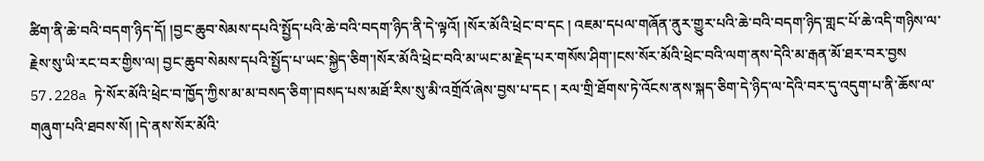ཚིག་ནི་ཆེ་བའི་བདག་ཉིད་དོ། །བྱང་ཆུབ་སེམས་དཔའི་སྤྱོད་པའི་ཆེ་བའི་བདག་ཉིད་ནི་དེ་ལྟའོ། །སོར་མོའི་ཕྲེང་བ་དང ། འཇམ་དཔལ་གཞོན་ནུར་གྱུར་པའི་ཆེ་བའི་བདག་ཉིད་གླང་པོ་ཆེ་འདི་གཉིས་ལ་རྗེས་སུ་ཡི་རང་བར་གྱིས་ལ། བྱང་ཆུབ་སེམས་དཔའི་སྤྱོད་པ་ཡང་སྐྱེད་ཅིག་།སོར་མོའི་ཕྲེང་བའི་མ་ཡང་མ་རྗེད་པར་གསོས་ཤིག་།ངས་སོར་མོའི་ཕྲེང་བའི་ལག་ནས་དེའི་མ་རྒན་མོ་ཐར་བར་བྱས 57.228a ཏེ་སོར་མོའི་ཕྲེང་བ་ཁྱོད་ཀྱིས་མ་མ་བསད་ཅིག་།བསད་པས་མཐོ་རིས་སུ་མི་འགྲོའོ་ཞེས་བྱས་པ་དང ། རལ་གྲི་ཐོགས་ཏེ་འོངས་ནས་སྐད་ཅིག་དེ་ཉིད་ལ་དེའི་བར་དུ་འདུག་པ་ནི་ཆོས་ལ་གཞུག་པའི་ཐབས་སོ། །དེ་ནས་སོར་མོའི་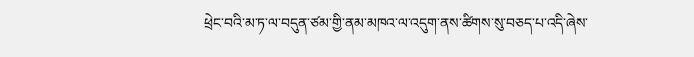ཕྲེང་བའི་མ་ཏ་ལ་བདུན་ཙམ་གྱི་ནམ་མཁའ་ལ་འདུག་ནས་ཚིགས་སུ་བཅད་པ་འདི་ཞེས་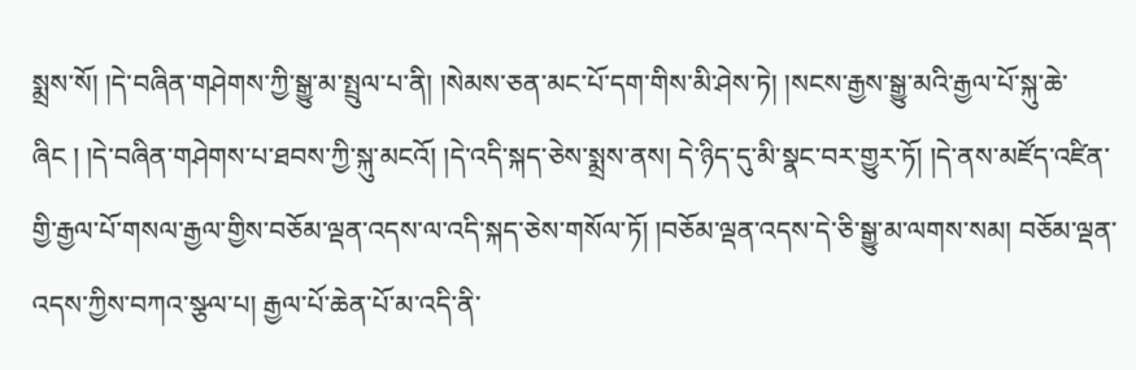སྨྲས་སོ། །དེ་བཞིན་གཤེགས་ཀྱི་སྒྱུ་མ་སྤྲུལ་པ་ནི། །སེམས་ཅན་མང་པོ་དག་གིས་མི་ཤེས་ཏེ། །སངས་རྒྱས་སྒྱུ་མའི་རྒྱལ་པོ་སྐུ་ཆེ་ཞིང ། །དེ་བཞིན་གཤེགས་པ་ཐབས་ཀྱི་སྐུ་མངའོ། །དེ་འདི་སྐད་ཅེས་སྨྲས་ནས། དེ་ཉིད་དུ་མི་སྣང་བར་གྱུར་ཏོ། །དེ་ནས་མཛོད་འཛིན་གྱི་རྒྱལ་པོ་གསལ་རྒྱལ་གྱིས་བཅོམ་ལྡན་འདས་ལ་འདི་སྐད་ཅེས་གསོལ་ཏོ། །བཅོམ་ལྡན་འདས་དེ་ཅི་སྒྱུ་མ་ལགས་སམ། བཅོམ་ལྡན་འདས་ཀྱིས་བཀའ་སྩལ་པ། རྒྱལ་པོ་ཆེན་པོ་མ་འདི་ནི་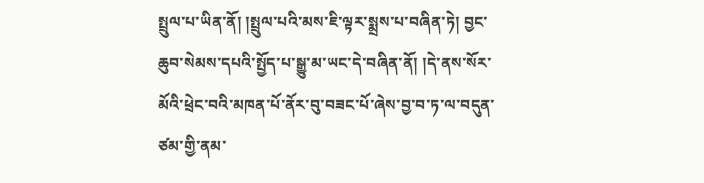སྤྲུལ་པ་ཡིན་ནོ། །སྤྲུལ་པའི་མས་ཇི་ལྟར་སྨྲས་པ་བཞིན་ཏེ། བྱང་ཆུབ་སེམས་དཔའི་སྤྱོད་པ་སྒྱུ་མ་ཡང་དེ་བཞིན་ནོ། །དེ་ནས་སོར་མོའི་ཕྲེང་བའི་མཁན་པོ་ནོར་བུ་བཟང་པོ་ཞེས་བྱ་བ་ཏ་ལ་བདུན་ཙམ་གྱི་ནམ་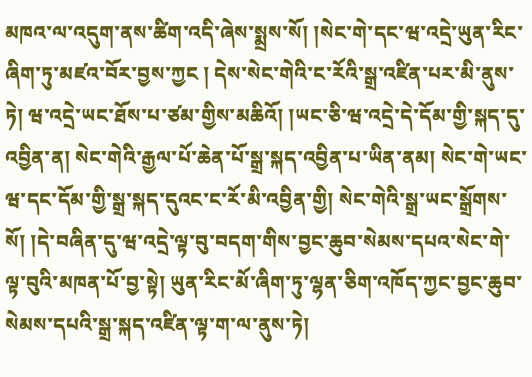མཁའ་ལ་འདུག་ནས་ཚིག་འདི་ཞེས་སྨྲས་སོ། །སེང་གེ་དང་ཝ་འདྲེ་ཡུན་རིང་ཞིག་ཏུ་མཛའ་བོར་བྱས་ཀྱང ། དེས་སེང་གེའི་ང་རོའི་སྒྲ་འཛིན་པར་མི་ནུས་ཏེ། ཝ་འདྲེ་ཡང་ཐོས་པ་ཙམ་གྱིས་མཆིའོ། །ཡང་ཅི་ཝ་འདྲེ་དེ་དོམ་གྱི་སྐད་དུ་འབྱིན་ན། སེང་གེའི་རྒྱལ་པོ་ཆེན་པོ་སྒྲ་སྐད་འབྱིན་པ་ཡིན་ནམ། སེང་གེ་ཡང་ཝ་དང་དོམ་གྱི་སྒྲ་སྐད་དུའང་ང་རོ་མི་འབྱིན་གྱི། སེང་གེའི་སྒྲ་ཡང་སྒྲོགས་སོ། །དེ་བཞིན་དུ་ཝ་འདྲེ་ལྟ་བུ་བདག་གིས་བྱང་ཆུབ་སེམས་དཔའ་སེང་གེ་ལྟ་བུའི་མཁན་པོ་བྱ་སྟེ། ཡུན་རིང་མོ་ཞིག་ཏུ་ལྷན་ཅིག་འཁོད་ཀྱང་བྱང་ཆུབ་སེམས་དཔའི་སྒྲ་སྐད་འཛིན་ལྟ་ག་ལ་ནུས་ཏེ།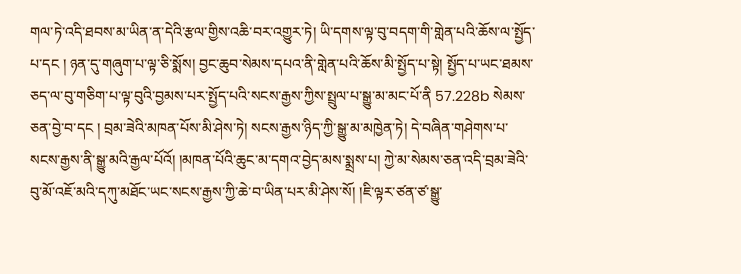གལ་ཏེ་འདི་ཐབས་མ་ཡིན་ན་དེའི་རྩལ་གྱིས་འཆི་བར་འགྱུར་ཏེ། ཡི་དགས་ལྟ་བུ་བདག་གི་གླེན་པའི་ཆོས་ལ་སྤྱོད་པ་དང ། ཉན་དུ་གཞུག་པ་ལྟ་ཅི་སྨོས། བྱང་ཆུབ་སེམས་དཔའ་ནི་གླེན་པའི་ཆོས་མི་སྤྱོད་པ་སྟེ། སྤྱོད་པ་ཡང་ཐམས་ཅད་ལ་བུ་གཅིག་པ་ལྟ་བུའི་བྱམས་པར་སྤྱོད་པའི་སངས་རྒྱས་ཀྱིས་སྤྲུལ་པ་སྒྱུ་མ་མང་པོ་ནི 57.228b སེམས་ཅན་བྱེ་བ་དང ། བྲམ་ཟེའི་མཁན་པོས་མི་ཤེས་ཏེ། སངས་རྒྱས་ཉིད་ཀྱི་སྒྱུ་མ་མཁྱེན་ཏེ། དེ་བཞིན་གཤེགས་པ་སངས་རྒྱས་ནི་སྒྱུ་མའི་རྒྱལ་པོའོ། །མཁན་པོའི་ཆུང་མ་དགའ་བྱེད་མས་སྨྲས་པ། ཀྱེ་མ་སེམས་ཅན་འདི་བྲམ་ཟེའི་བུ་མོ་འཇོ་མའི་དཀུ་མཐོང་ཡང་སངས་རྒྱས་ཀྱི་ཆེ་བ་ཡིན་པར་མི་ཤེས་སོ། །ཇི་ལྟར་ཙན་ཙ་སྒྱུ་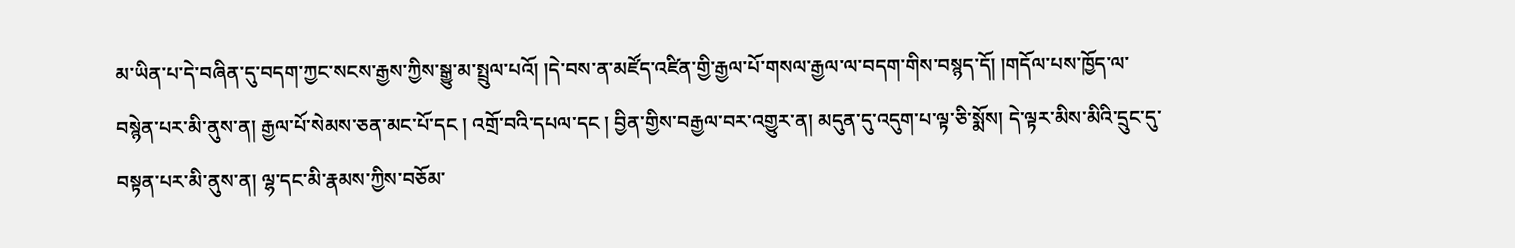མ་ཡིན་པ་དེ་བཞིན་དུ་བདག་ཀྱང་སངས་རྒྱས་ཀྱིས་སྒྱུ་མ་སྤྲུལ་པའོ། །དེ་བས་ན་མཛོད་འཛིན་གྱི་རྒྱལ་པོ་གསལ་རྒྱལ་ལ་བདག་གིས་བསྙད་དོ། །གདོལ་པས་ཁྱོད་ལ་བསྙེན་པར་མི་ནུས་ན། རྒྱལ་པོ་སེམས་ཅན་མང་པོ་དང ། འགྲོ་བའི་དཔལ་དང ། བྱིན་གྱིས་བརྒྱལ་བར་འགྱུར་ན། མདུན་དུ་འདུག་པ་ལྟ་ཅི་སྨོས། དེ་ལྟར་མིས་མིའི་དྲུང་དུ་བསྟན་པར་མི་ནུས་ན། ལྷ་དང་མི་རྣམས་ཀྱིས་བཅོམ་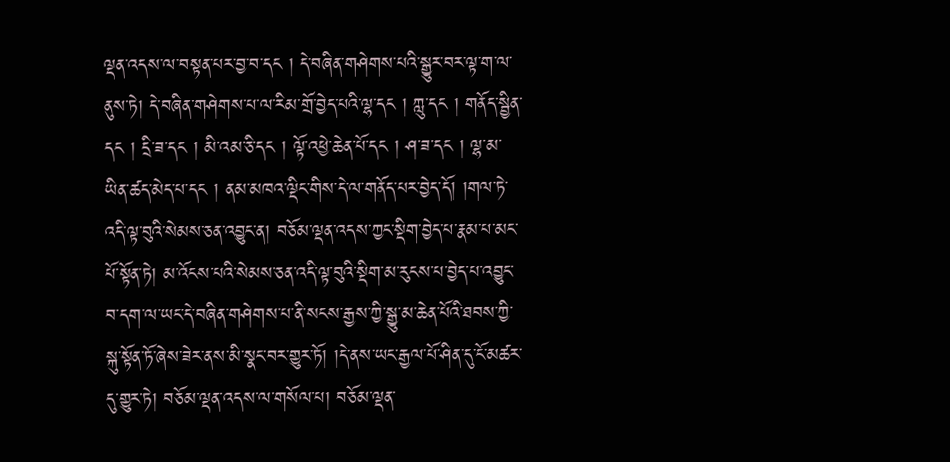ལྡན་འདས་ལ་བསྟན་པར་བྱ་བ་དང ། དེ་བཞིན་གཤེགས་པའི་སྒྱུར་བར་ལྟ་ག་ལ་ནུས་ཏེ། དེ་བཞིན་གཤེགས་པ་ལ་རིམ་གྲོ་བྱེད་པའི་ལྷ་དང ། ཀླུ་དང ། གནོད་སྦྱིན་དང ། དྲི་ཟ་དང ། མི་འམ་ཅི་དང ། ལྟོ་འཕྱེ་ཆེན་པོ་དང ། ཤ་ཟ་དང ། ལྷ་མ་ཡིན་ཚད་མེད་པ་དང ། ནམ་མཁའ་ལྡིང་གིས་དེ་ལ་གནོད་པར་བྱེད་དོ། །གལ་ཏེ་འདི་ལྟ་བུའི་སེམས་ཅན་འབྱུང་ན། བཅོམ་ལྡན་འདས་ཀྱང་སྡིག་བྱེད་པ་རྣམ་པ་མང་པོ་སྟོན་ཏེ། མ་འོངས་པའི་སེམས་ཅན་འདི་ལྟ་བུའི་སྡིག་མ་རུངས་པ་བྱེད་པ་འབྱུང་བ་དག་ལ་ཡང་དེ་བཞིན་གཤེགས་པ་ནི་སངས་རྒྱས་ཀྱི་སྒྱུ་མ་ཆེན་པོའི་ཐབས་ཀྱི་སྐུ་སྟོན་ཏོ་ཞེས་ཟེར་ནས་མི་སྣང་བར་གྱུར་ཏོ། །དེ་ནས་ཡང་རྒྱལ་པོ་ཤིན་དུ་ངོ་མཚར་དུ་གྱུར་ཏེ། བཅོམ་ལྡན་འདས་ལ་གསོལ་པ། བཅོམ་ལྡན་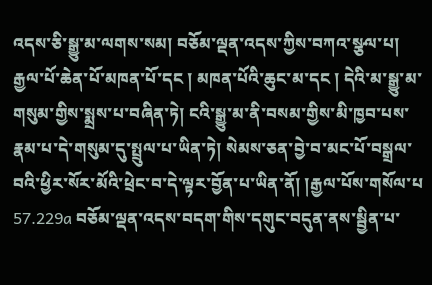འདས་ཅི་སྒྱུ་མ་ལགས་སམ། བཅོམ་ལྡན་འདས་ཀྱིས་བཀའ་སྩལ་པ། རྒྱལ་པོ་ཆེན་པོ་མཁན་པོ་དང ། མཁན་པོའི་ཆུང་མ་དང ། དེའི་མ་སྒྱུ་མ་གསུམ་གྱིས་སྨྲས་པ་བཞིན་ཏེ། ངའི་སྒྱུ་མ་ནི་བསམ་གྱིས་མི་ཁྱབ་པས་རྣམ་པ་དེ་གསུམ་དུ་སྤྲུལ་པ་ཡིན་ཏེ། སེམས་ཅན་བྱེ་བ་མང་པོ་བསྒྲལ་བའི་ཕྱིར་སོར་མོའི་ཕྲེང་བ་དེ་ལྟར་བྱོན་པ་ཡིན་ནོ། །རྒྱལ་པོས་གསོལ་པ 57.229a བཅོམ་ལྡན་འདས་བདག་གིས་དགུང་བདུན་ནས་སྦྱིན་པ་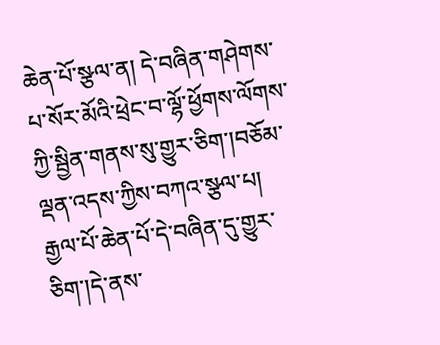ཆེན་པོ་སྩལ་ན། དེ་བཞིན་གཤེགས་པ་སོར་མོའི་ཕྲེང་བ་ལྷོ་ཕྱོགས་ལོགས་ཀྱི་སྦྱིན་གནས་སུ་གྱུར་ཅིག་།བཅོམ་ལྡན་འདས་ཀྱིས་བཀའ་སྩལ་པ། རྒྱལ་པོ་ཆེན་པོ་དེ་བཞིན་དུ་གྱུར་ཅིག་།དེ་ནས་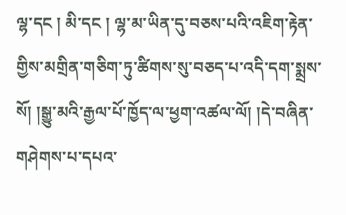ལྷ་དང ། མི་དང ། ལྷ་མ་ཡིན་དུ་བཅས་པའི་འཇིག་རྟེན་གྱིས་མགྲིན་གཅིག་ཏུ་ཚིགས་སུ་བཅད་པ་འདི་དག་སྨྲས་སོ། །སྒྱུ་མའི་རྒྱལ་པོ་ཁྱོད་ལ་ཕྱག་འཚལ་ལོ། །དེ་བཞིན་གཤེགས་པ་དཔའ་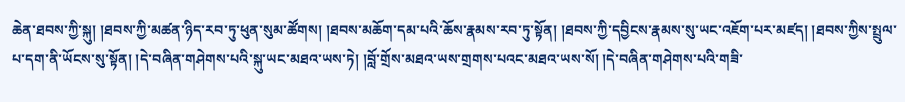ཆེན་ཐབས་ཀྱི་སྐུ། །ཐབས་ཀྱི་མཚན་ཉིད་རབ་ཏུ་ཕུན་སུམ་ཚོགས། །ཐབས་མཆོག་དམ་པའི་ཆོས་རྣམས་རབ་ཏུ་སྟོན། །ཐབས་ཀྱི་དབྱིངས་རྣམས་སུ་ཡང་འཇོག་པར་མཛད། །ཐབས་ཀྱིས་སྤྲུལ་པ་དག་ནི་ཡོངས་སུ་སྟོན། །དེ་བཞིན་གཤེགས་པའི་སྐུ་ཡང་མཐའ་ཡས་ཏེ། །བློ་གྲོས་མཐའ་ཡས་གྲགས་པའང་མཐའ་ཡས་སོ། །དེ་བཞིན་གཤེགས་པའི་གཟི་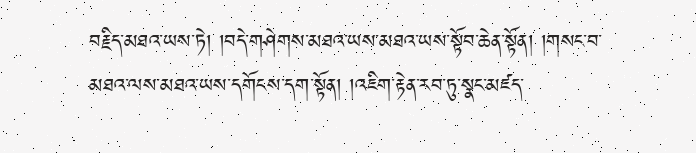བརྗིད་མཐའ་ཡས་ཏེ། །བདེ་གཤེགས་མཐའ་ཡས་མཐའ་ཡས་སྟོབ་ཆེན་སྟོན། །གསང་བ་མཐའ་ལས་མཐའ་ཡས་དགོངས་དག་སྟོན། །འཇིག་རྟེན་རབ་ཏུ་སྣང་མཛད་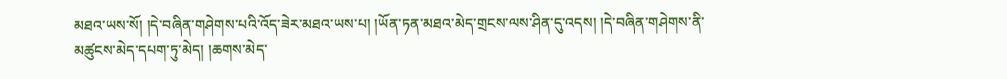མཐའ་ཡས་སོ། །དེ་བཞིན་གཤེགས་པའི་འོད་ཟེར་མཐའ་ཡས་པ། །ཡོན་ཏན་མཐའ་མེད་གྲངས་ལས་ཤིན་དུ་འདས། །དེ་བཞིན་གཤེགས་ནི་མཚུངས་མེད་དཔག་ཏུ་མེད། །ཆགས་མེད་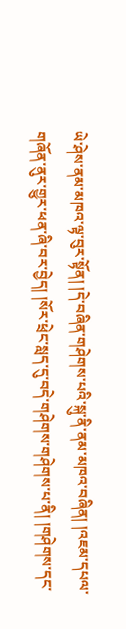ཡེ་ཤེས་ནམ་མཁའ་ལྟ་བུར་སྟོན། །དེ་བཞིན་གཤེགས་པའི་སྐུ་ནི་ནམ་མཁའ་བཞིན། །འཇམ་དཔལ་གཞོན་ནུར་གྱུར་ཕན་ཞི་བར་བྱེད། །སོར་ཕྲེང་སླད་དུ་བདེ་གཤེགས་གཤེགས་པ་ནི། །གཤེགས་དང་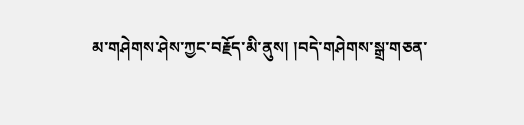མ་གཤེགས་ཤེས་ཀྱང་བརྗོད་མི་ནུས། །བདེ་གཤེགས་སྒྲ་གཅན་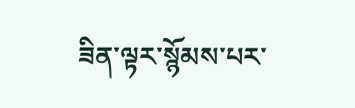ཟིན་ལྟར་སྙོམས་པར་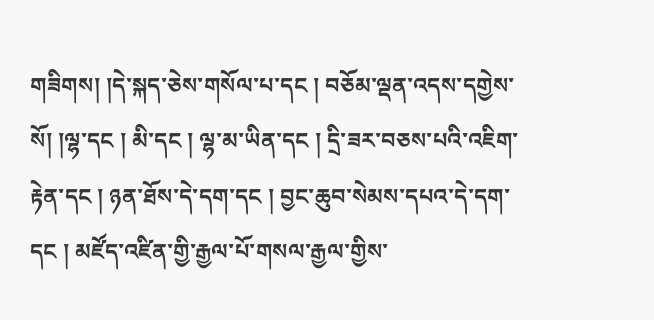གཟིགས། །དེ་སྐད་ཅེས་གསོལ་པ་དང ། བཅོམ་ལྡན་འདས་དགྱེས་སོ། །ལྷ་དང ། མི་དང ། ལྷ་མ་ཡིན་དང ། དྲི་ཟར་བཅས་པའི་འཇིག་རྟེན་དང ། ཉན་ཐོས་དེ་དག་དང ། བྱང་ཆུབ་སེམས་དཔའ་དེ་དག་དང ། མཛོད་འཛིན་གྱི་རྒྱལ་པོ་གསལ་རྒྱལ་གྱིས་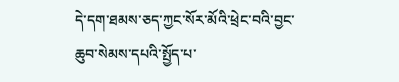དེ་དག་ཐམས་ཅད་ཀྱང་སོར་མོའི་ཕྲེང་བའི་བྱང་ཆུབ་སེམས་དཔའི་སྤྱོད་པ་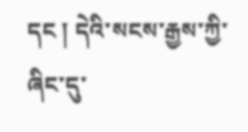དང ། དེའི་སངས་རྒྱས་ཀྱི་ཞིང་དུ་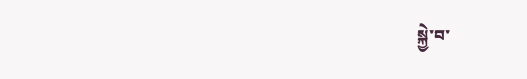སྐྱེ་བ་